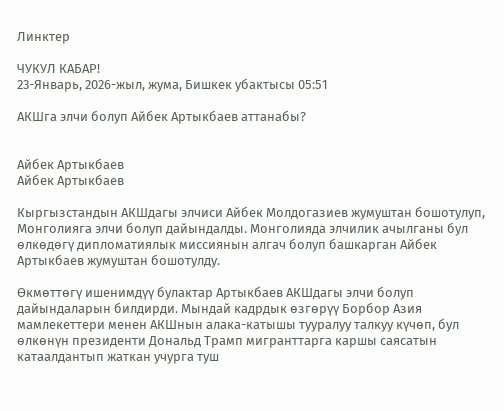Линктер

ЧУКУЛ КАБАР!
23-Январь, 2026-жыл, жума, Бишкек убактысы 05:51

АКШга элчи болуп Айбек Артыкбаев аттанабы?


Айбек Артыкбаев
Айбек Артыкбаев

Кыргызстандын АКШдагы элчиси Айбек Молдогазиев жумуштан бошотулуп, Монголияга элчи болуп дайындалды. Монголияда элчилик ачылганы бул өлкөдөгү дипломатиялык миссиянын алгач болуп башкарган Айбек Артыкбаев жумуштан бошотулду.

Өкмөттөгү ишенимдүү булактар Артыкбаев АКШдагы элчи болуп дайындаларын билдирди. Мындай кадрдык өзгөрүү Борбор Азия мамлекеттери менен АКШнын алака-катышы тууралуу талкуу күчөп, бул өлкөнүн президенти Дональд Трамп мигранттарга каршы саясатын катаалдантып жаткан учурга туш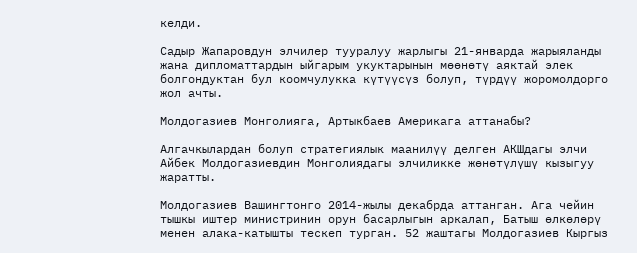келди.

Садыр Жапаровдун элчилер тууралуу жарлыгы 21-январда жарыяланды жана дипломаттардын ыйгарым укуктарынын мөөнөтү аяктай элек болгондуктан бул коомчулукка күтүүсүз болуп, түрдүү жоромолдорго жол ачты.

Молдогазиев Монголияга, Артыкбаев Америкага аттанабы?

Алгачкылардан болуп стратегиялык маанилүү делген АКШдагы элчи Айбек Молдогазиевдин Монголиядагы элчиликке жөнөтүлүшү кызыгуу жаратты.

Молдогазиев Вашингтонго 2014-жылы декабрда аттанган. Ага чейин тышкы иштер министринин орун басарлыгын аркалап, Батыш өлкөлөрү менен алака-катышты тескеп турган. 52 жаштагы Молдогазиев Кыргыз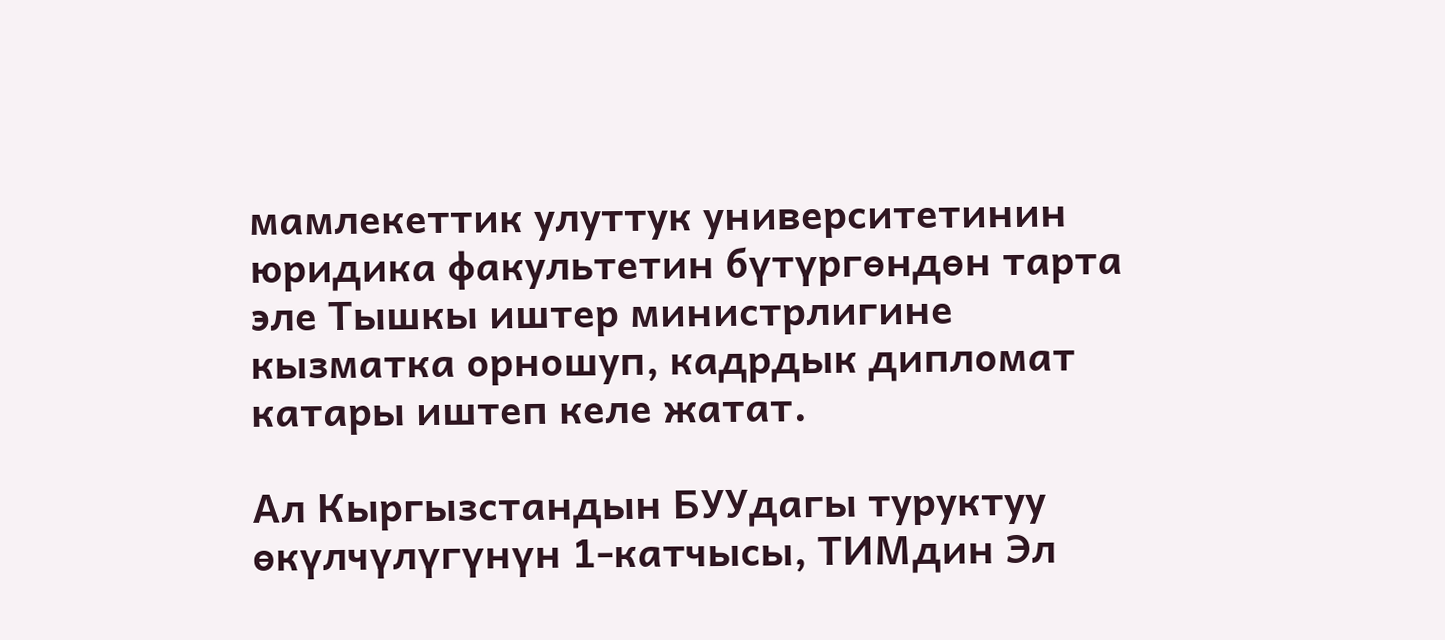мамлекеттик улуттук университетинин юридика факультетин бүтүргөндөн тарта эле Тышкы иштер министрлигине кызматка орношуп, кадрдык дипломат катары иштеп келе жатат.

Ал Кыргызстандын БУУдагы туруктуу өкүлчүлүгүнүн 1-катчысы, ТИМдин Эл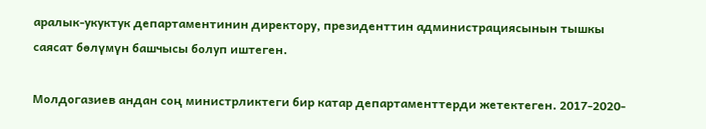аралык-укуктук департаментинин директору, президенттин администрациясынын тышкы саясат бөлүмүн башчысы болуп иштеген.

Молдогазиев андан соң министрликтеги бир катар департаменттерди жетектеген. 2017-2020-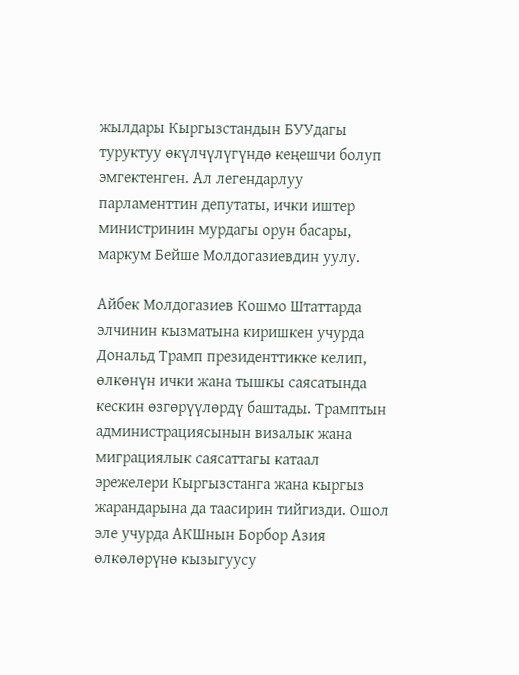жылдары Кыргызстандын БУУдагы туруктуу өкүлчүлүгүндө кеңешчи болуп эмгектенген. Ал легендарлуу парламенттин депутаты, ички иштер министринин мурдагы орун басары, маркум Бейше Молдогазиевдин уулу.

Айбек Молдогазиев Кошмо Штаттарда элчинин кызматына киришкен учурда Дональд Трамп президенттикке келип, өлкөнүн ички жана тышкы саясатында кескин өзгөрүүлөрдү баштады. Трамптын администрациясынын визалык жана миграциялык саясаттагы катаал эрежелери Кыргызстанга жана кыргыз жарандарына да таасирин тийгизди. Ошол эле учурда АКШнын Борбор Азия өлкөлөрүнө кызыгуусу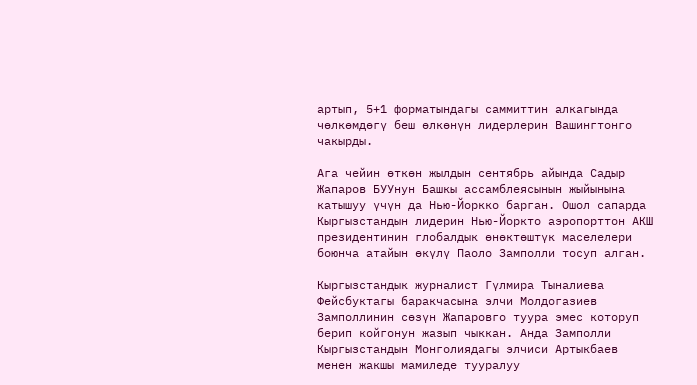артып, 5+1 форматындагы саммиттин алкагында чөлкөмдөгү беш өлкөнүн лидерлерин Вашингтонго чакырды.

Ага чейин өткөн жылдын сентябрь айында Садыр Жапаров БУУнун Башкы ассамблеясынын жыйынына катышуу үчүн да Нью-Йоркко барган. Ошол сапарда Кыргызстандын лидерин Нью-Йоркто аэропорттон АКШ президентинин глобалдык өнөктөштүк маселелери боюнча атайын өкүлү Паоло Замполли тосуп алган.

Кыргызстандык журналист Гүлмира Тыналиева Фейсбуктагы баракчасына элчи Молдогазиев Замполлинин сөзүн Жапаровго туура эмес которуп берип койгонун жазып чыккан. Анда Замполли Кыргызстандын Монголиядагы элчиси Артыкбаев менен жакшы мамиледе тууралуу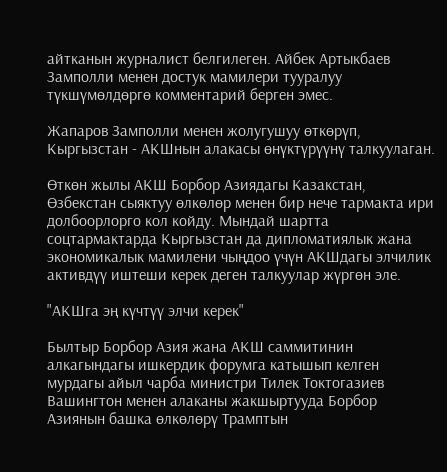айтканын журналист белгилеген. Айбек Артыкбаев Замполли менен достук мамилери тууралуу түкшүмөлдөргө комментарий берген эмес.

Жапаров Замполли менен жолугушуу өткөрүп, Кыргызстан - АКШнын алакасы өнүктүрүүнү талкуулаган.

Өткөн жылы АКШ Борбор Азиядагы Казакстан, Өзбекстан сыяктуу өлкөлөр менен бир нече тармакта ири долбоорлорго кол койду. Мындай шартта соцтармактарда Кыргызстан да дипломатиялык жана экономикалык мамилени чыңдоо үчүн АКШдагы элчилик активдүү иштеши керек деген талкуулар жүргөн эле.

"АКШга эң күчтүү элчи керек"

Былтыр Борбор Азия жана АКШ саммитинин алкагындагы ишкердик форумга катышып келген мурдагы айыл чарба министри Тилек Токтогазиев Вашингтон менен алаканы жакшыртууда Борбор Азиянын башка өлкөлөрү Трамптын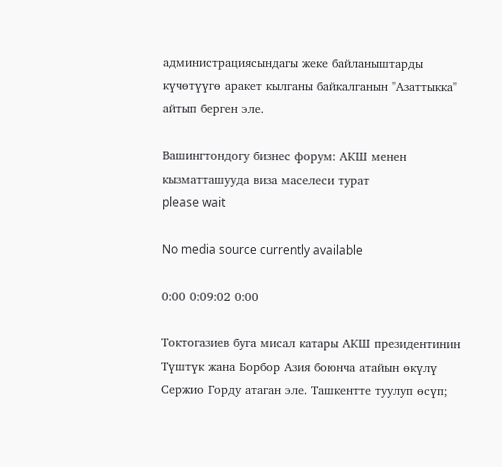администрациясындагы жеке байланыштарды күчөтүүгө аракет кылганы байкалганын "Азаттыкка" айтып берген эле.

Вашингтондогу бизнес форум: АКШ менен кызматташууда виза маселеси турат
please wait

No media source currently available

0:00 0:09:02 0:00

Токтогазиев буга мисал катары АКШ президентинин Түштүк жана Борбор Азия боюнча атайын өкүлү Сержио Горду атаган эле. Ташкентте туулуп өсүп;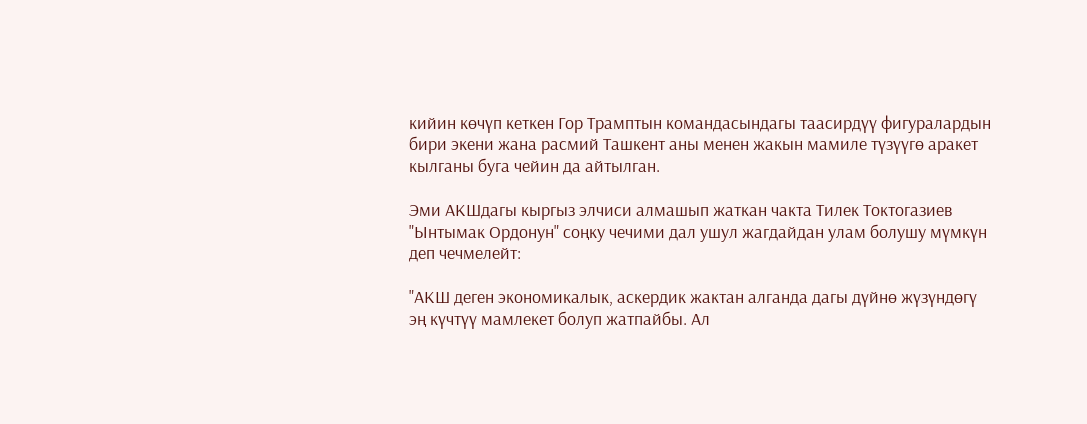кийин көчүп кеткен Гор Трамптын командасындагы таасирдүү фигуралардын бири экени жана расмий Ташкент аны менен жакын мамиле түзүүгө аракет кылганы буга чейин да айтылган.

Эми АКШдагы кыргыз элчиси алмашып жаткан чакта Тилек Токтогазиев "Ынтымак Ордонун" соңку чечими дал ушул жагдайдан улам болушу мүмкүн деп чечмелейт:

"АКШ деген экономикалык, аскердик жактан алганда дагы дүйнө жүзүндөгү эң күчтүү мамлекет болуп жатпайбы. Ал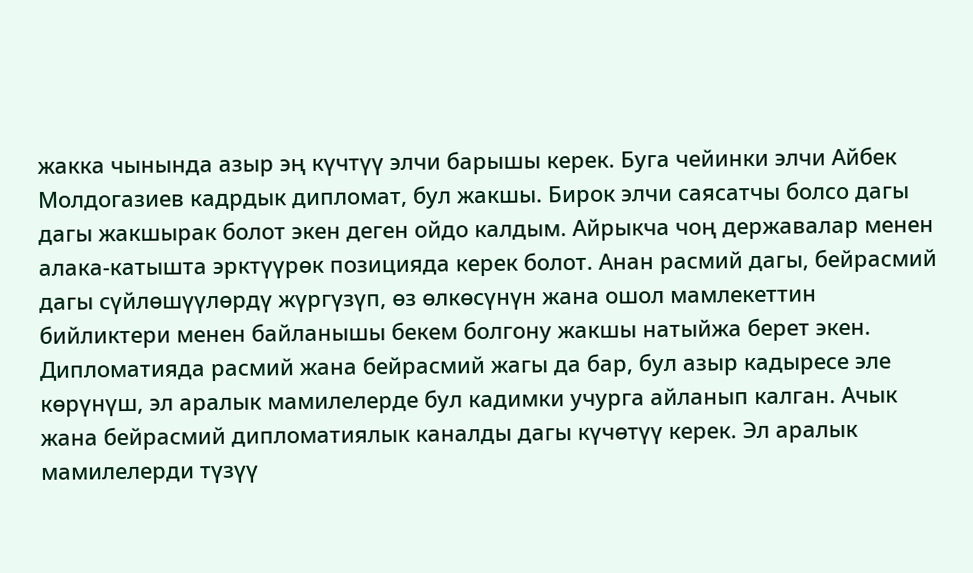жакка чынында азыр эң күчтүү элчи барышы керек. Буга чейинки элчи Айбек Молдогазиев кадрдык дипломат, бул жакшы. Бирок элчи саясатчы болсо дагы дагы жакшырак болот экен деген ойдо калдым. Айрыкча чоң державалар менен алака-катышта эрктүүрөк позицияда керек болот. Анан расмий дагы, бейрасмий дагы сүйлөшүүлөрдү жүргүзүп, өз өлкөсүнүн жана ошол мамлекеттин бийликтери менен байланышы бекем болгону жакшы натыйжа берет экен. Дипломатияда расмий жана бейрасмий жагы да бар, бул азыр кадыресе эле көрүнүш, эл аралык мамилелерде бул кадимки учурга айланып калган. Ачык жана бейрасмий дипломатиялык каналды дагы күчөтүү керек. Эл аралык мамилелерди түзүү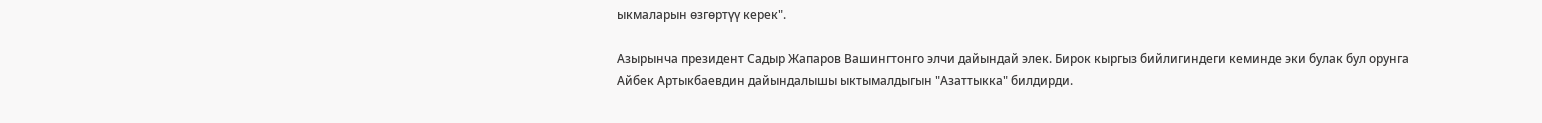ыкмаларын өзгөртүү керек".

Азырынча президент Садыр Жапаров Вашингтонго элчи дайындай элек. Бирок кыргыз бийлигиндеги кеминде эки булак бул орунга Айбек Артыкбаевдин дайындалышы ыктымалдыгын "Азаттыкка" билдирди.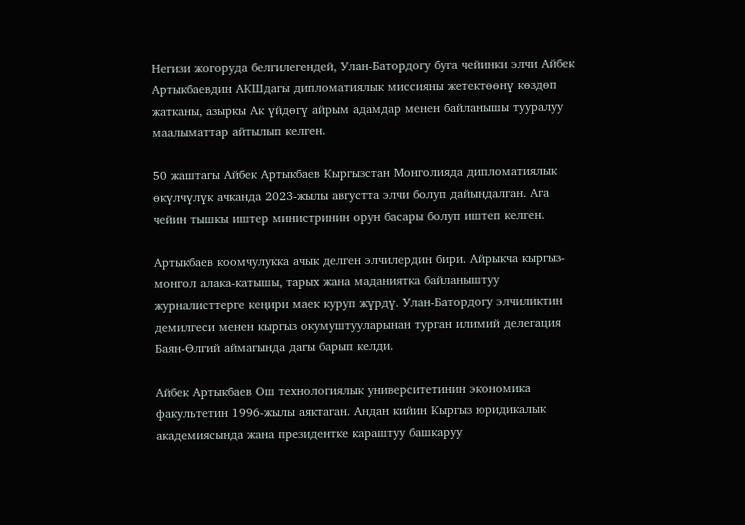Негизи жогоруда белгилегендей, Улан-Батордогу буга чейинки элчи Айбек Артыкбаевдин АКШдагы дипломатиялык миссияны жетектөөнү көздөп жатканы, азыркы Ак үйдөгү айрым адамдар менен байланышы тууралуу маалыматтар айтылып келген.

50 жаштагы Айбек Артыкбаев Кыргызстан Монголияда дипломатиялык өкүлчүлүк ачканда 2023-жылы августта элчи болуп дайындалган. Ага чейин тышкы иштер министринин орун басары болуп иштеп келген.

Артыкбаев коомчулукка ачык делген элчилердин бири. Айрыкча кыргыз-монгол алака-катышы, тарых жана маданиятка байланыштуу журналисттерге кеңири маек куруп жүрдү. Улан-Батордогу элчиликтин демилгеси менен кыргыз окумуштууларынан турган илимий делегация Баян-Өлгий аймагында дагы барып келди.

Айбек Артыкбаев Ош технологиялык университетинин экономика факультетин 1996-жылы аяктаган. Андан кийин Кыргыз юридикалык академиясында жана президентке караштуу башкаруу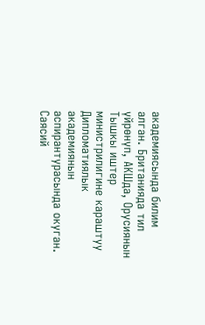академиясында билим алган. Британияда тил үйрөнүп, АКШда, Орусиянын Тышкы иштер министрилигине караштуу Дипломатиялык академиянын аспирантурасында окуган. Саясий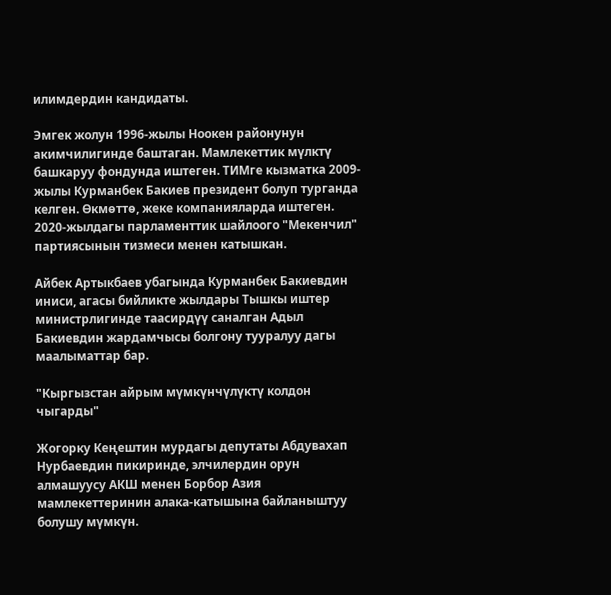илимдердин кандидаты.

Эмгек жолун 1996-жылы Ноокен районунун акимчилигинде баштаган. Мамлекеттик мүлктү башкаруу фондунда иштеген. ТИМге кызматка 2009-жылы Курманбек Бакиев президент болуп турганда келген. Өкмөттө, жеке компанияларда иштеген. 2020-жылдагы парламенттик шайлоого "Мекенчил" партиясынын тизмеси менен катышкан.

Айбек Артыкбаев убагында Курманбек Бакиевдин иниси, агасы бийликте жылдары Тышкы иштер министрлигинде таасирдүү саналган Адыл Бакиевдин жардамчысы болгону тууралуу дагы маалыматтар бар.

"Кыргызстан айрым мүмкүнчүлүктү колдон чыгарды"

Жогорку Кеңештин мурдагы депутаты Абдувахап Нурбаевдин пикиринде, элчилердин орун алмашуусу АКШ менен Борбор Азия мамлекеттеринин алака-катышына байланыштуу болушу мүмкүн.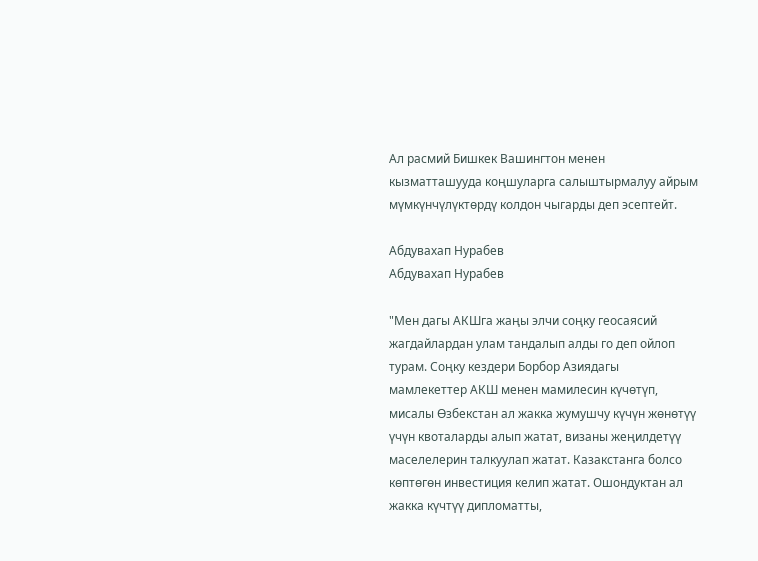Ал расмий Бишкек Вашингтон менен кызматташууда коңшуларга салыштырмалуу айрым мүмкүнчүлүктөрдү колдон чыгарды деп эсептейт.

Абдувахап Нурабев
Абдувахап Нурабев

"Мен дагы АКШга жаңы элчи соңку геосаясий жагдайлардан улам тандалып алды го деп ойлоп турам. Соңку кездери Борбор Азиядагы мамлекеттер АКШ менен мамилесин күчөтүп, мисалы Өзбекстан ал жакка жумушчу күчүн жөнөтүү үчүн квоталарды алып жатат, визаны жеңилдетүү маселелерин талкуулап жатат. Казакстанга болсо көптөгөн инвестиция келип жатат. Ошондуктан ал жакка күчтүү дипломатты,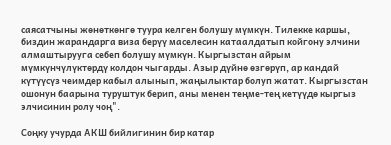саясатчыны жөнөткөнгө туура келген болушу мүмкүн. Тилекке каршы, биздин жарандарга виза берүү маселесин катаалдатып койгону элчини алмаштырууга себеп болушу мүмкүн. Кыргызстан айрым мүмкүнчүлүктөрдү колдон чыгарды. Азыр дүйнө өзгөрүп, ар кандай күтүүсүз чеимдер кабыл алынып, жаңылыктар болуп жатат. Кыргызстан ошонун баарына туруштук берип, аны менен теңме-тең кетүүдө кыргыз элчисинин ролу чоң".

Соңку учурда АКШ бийлигинин бир катар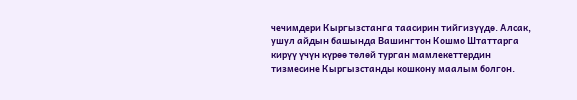чечимдери Кыргызстанга таасирин тийгизүүдө. Алсак, ушул айдын башында Вашингтон Кошмо Штаттарга кирүү үчүн күрөө төлөй турган мамлекеттердин тизмесине Кыргызстанды кошкону маалым болгон.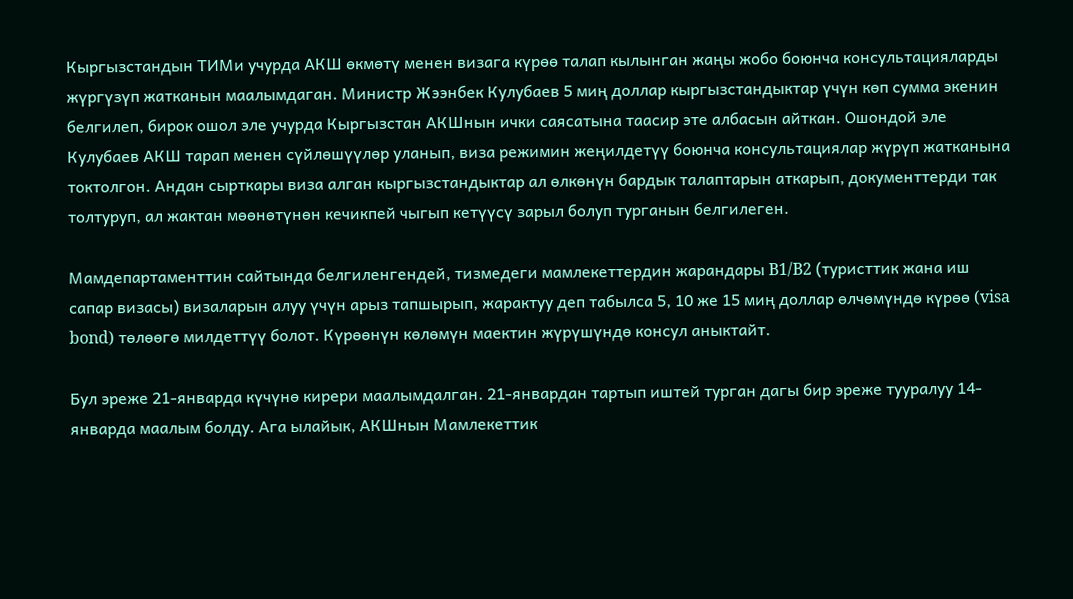Кыргызстандын ТИМи учурда АКШ өкмөтү менен визага күрөө талап кылынган жаңы жобо боюнча консультацияларды жүргүзүп жатканын маалымдаган. Министр Жээнбек Кулубаев 5 миң доллар кыргызстандыктар үчүн көп сумма экенин белгилеп, бирок ошол эле учурда Кыргызстан АКШнын ички саясатына таасир эте албасын айткан. Ошондой эле Кулубаев АКШ тарап менен сүйлөшүүлөр уланып, виза режимин жеңилдетүү боюнча консультациялар жүрүп жатканына токтолгон. Андан сырткары виза алган кыргызстандыктар ал өлкөнүн бардык талаптарын аткарып, документтерди так толтуруп, ал жактан мөөнөтүнөн кечикпей чыгып кетүүсү зарыл болуп турганын белгилеген.

Мамдепартаменттин сайтында белгиленгендей, тизмедеги мамлекеттердин жарандары B1/B2 (туристтик жана иш сапар визасы) визаларын алуу үчүн арыз тапшырып, жарактуу деп табылса 5, 10 же 15 миң доллар өлчөмүндө күрөө (visa bond) төлөөгө милдеттүү болот. Күрөөнүн көлөмүн маектин жүрүшүндө консул аныктайт.

Бул эреже 21-январда күчүнө кирери маалымдалган. 21-январдан тартып иштей турган дагы бир эреже тууралуу 14-январда маалым болду. Ага ылайык, АКШнын Мамлекеттик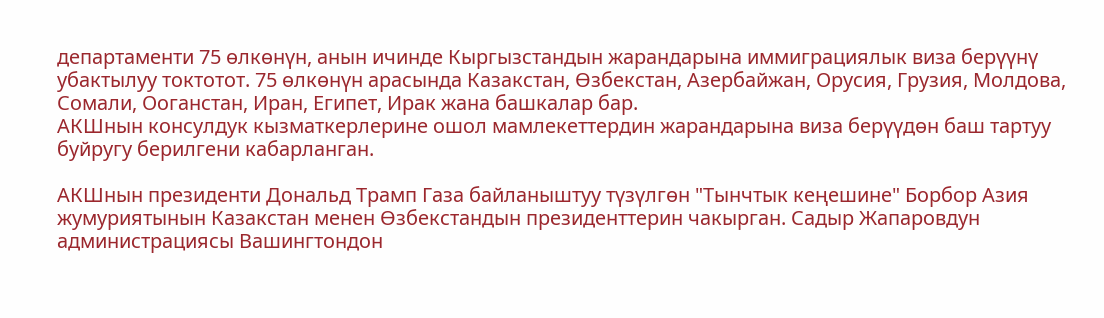департаменти 75 өлкөнүн, анын ичинде Кыргызстандын жарандарына иммиграциялык виза берүүнү убактылуу токтотот. 75 өлкөнүн арасында Казакстан, Өзбекстан, Азербайжан, Орусия, Грузия, Молдова, Сомали, Ооганстан, Иран, Египет, Ирак жана башкалар бар.
АКШнын консулдук кызматкерлерине ошол мамлекеттердин жарандарына виза берүүдөн баш тартуу буйругу берилгени кабарланган.

АКШнын президенти Дональд Трамп Газа байланыштуу түзүлгөн "Тынчтык кеңешине" Борбор Азия жумуриятынын Казакстан менен Өзбекстандын президенттерин чакырган. Садыр Жапаровдун администрациясы Вашингтондон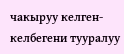чакыруу келген-келбегени тууралуу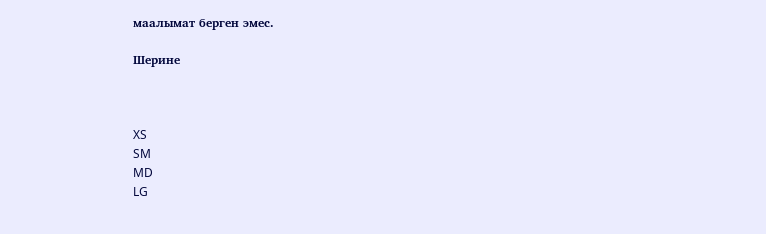маалымат берген эмес.

Шерине



XS
SM
MD
LG